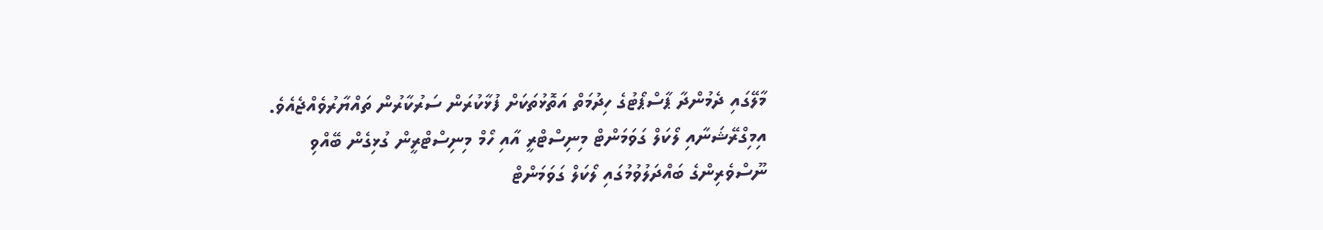މާލޭގައި ދެމުންދާ ޕާސްޕޯޓުގެ ހިދުމަތް އަތޮޅުތަކަށް ފުޅާކުރަން ސަރުކާރުން ތައްޔާރުވެއްޖެއެވެ.
އިމިގްރޭޝަނާއި ލޯކަލް ގަވަމަންޓް މިނިސްޓްރީ އާއި ހޯމް މިނިސްޓްރީން ގުޅިގެން ބޭއްވި ނޫސްވެރިންގެ ބައްދަލުވުމުގައި ލޯކަލް ގަވަމަންޓް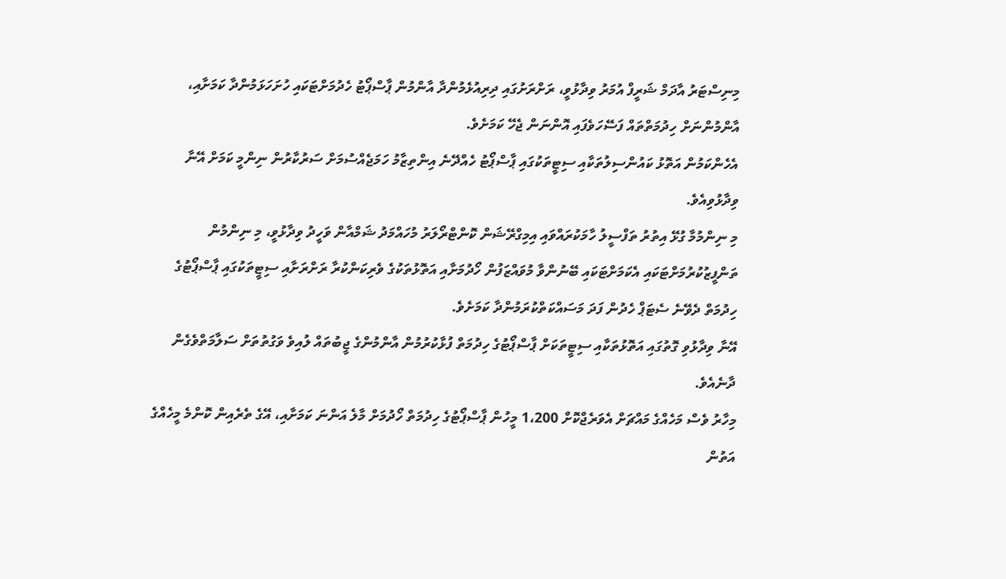މިނިސްޓަރު އާދަމް ޝަރީފް އުމަރު ވިދާޅުވީ، ރަށްރަށުގައި ދިރިއުޅެމުންދާ އާންމުން ޕާސްޕޯޓު ހެދުމަށްޓަކައި ހުށަހަޅަމުންދާ ކަމަށާއި، އާންމުންނަށް ހިދުމަތްތައް ފަސޭހަވެފައި އޮންނަން ޖެހޭ ކަމަށެވެ.
އެހެންކަމުން އަތޮޅު ކައުންސިލުތަކާއި ސިޓީތަކުގައި ޕާސްޕޯޓު ހެއްދޭނެ އިންތިޒާމު ހަމަޖެއްސުމަށް ސަރުކާރުން ނިންމީ ކަމަށް އޭނާ ވިދާޅުވިއެވެ.
މި ނިންމުމާ ގުޅޭ އިތުރު ތަފްސީލު ހާމަކުރައްވައި އިމިގްރޭޝަން ކޮންޓްރޯލަރު މުހައްމަދު ޝަމްއާން ވަހީދު ވިދާޅުވީ، މި ނިންމުން ތަންފީޒުކުރުމަށްޓަކައި އެކަމަށްޓަކައި ބޭނުންވާ މުވައްޒަފުން ހޯދުމަށާއި އަތޮޅުތަކުގެ ވެރިކަންކުރާ ރަށްރަށާއި ސިޓީތަކުގައި ޕާސްޕޯޓުގެ ހިދުމަތް ދެވޭނެ ސެޓަޕް ހެދުން ފަދަ މަސައްކަތްކުރަމުންދާ ކަމަށެވެ.
އޭނާ ވިދާޅުވި ގޮތުގައި އަތޮޅުތަކާއި ސިޓީތަކަށް ޕާސްޕޯޓުގެ ހިދުމަތް ފުޅާކުރުމުން އާންމުންގެ ޖީބުތައް ލުއިވެ ވަގުތުތަށް ސަލާމަތްވެގެން ދާނެއެވެ.
މިހާރު ވެސް މަހެއްގެ މައްޗަށް އެވަރެޖްކޮށް 1،200 މީހުން ޕާސްޕޯޓުގެ ހިދުމަތް ހޯދުމަށް މާލެ އަންނަ ކަމަށާއި، އޭގެ ތެރެއިން ކޮންމެ މީހެއްގެ އަތުން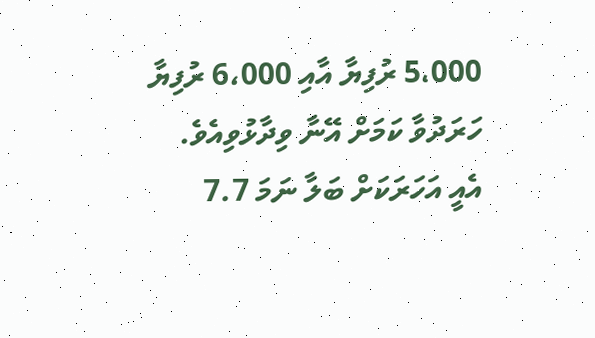5،000 ރުފިޔާ އާއި 6،000 ރުފިޔާ ހަރަދުވާ ކަމަށް އޭނާ ވިދާޅުވިއެވެ. އެއީ އަހަރަކަށް ބަލާ ނަމަ 7.7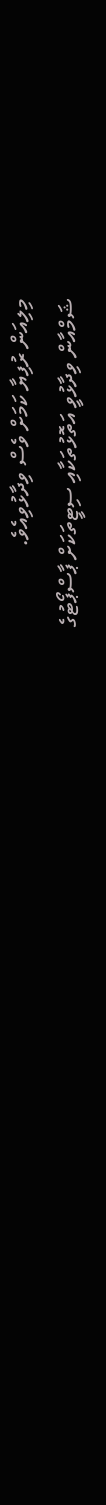މިލިއަން ރުފިޔާ ކަމަށް ވެސް ވިދާޅުވިއެވެ.
ޝަމްއާން ވިދާޅުވީ އަތޮޅުތަކާއި ސިޓީތަކަށް ޕާސްޕޯޓުގެ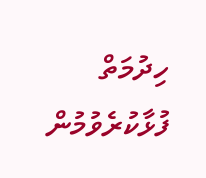ހިދުމަތް ފުޅާކުރެވުމުން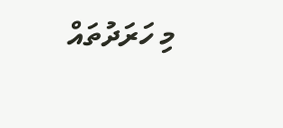މި ހަރަދުތައް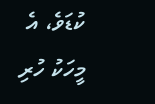ކުޑަވެ، އެ މީހަކު ހުރި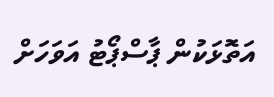އަތޮޅަކުން ޕާސްޕޯޓު އަވަހަށް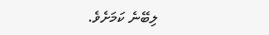ލިބޭނެ ކަމަށެވެ.